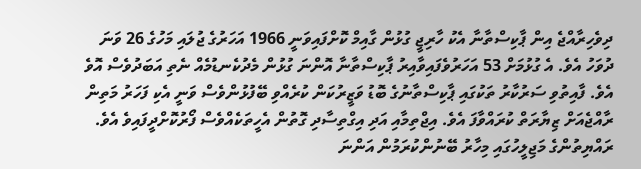ދިވެހިރާއްޖެ އިން ޕާކިސްތާނާ އެކު ހާރިޖީ ގުޅުން ގާއިމް ކޮށްފައިވަނީ 1966 އަހަރުގެ ޖުލައި މަހުގެ 26 ވަނަ ދުވަހު އެވެ. އެ ގުޅުމަށް 53 އަހަރުވެފައިވާއިރު ޕާކިސްތާނާ އޮންނަ ގުޅުން މެދުކެނޑުމެއް ނެތި އަބަދުވެސް އޮވެ އެވެ. ފާއިތުވި ސަރުކާރު ތަކުގައި ޕާކިސްތާނުގެ ބޮޑު ވަޒީރުކަން ކުރެއްވި ބޭފުޅުންވެސް ވަނީ އެކި ފަހަރު މަތިން ރާއްޖެއަށް ޒިޔާރަތް ކުރައްވާފަ އެވެ. އިޖްތިމާއި އަދި އިގްތިސާދި ގޮތުން އެހީތަކެއްވެސް ފޯރުކޮށްދީފައިވެ އެވެ. ރައްޔިތުންގެ މަޖިލީހުގައި މިހާރު ބޭނުންކުރަމުން އަންނަ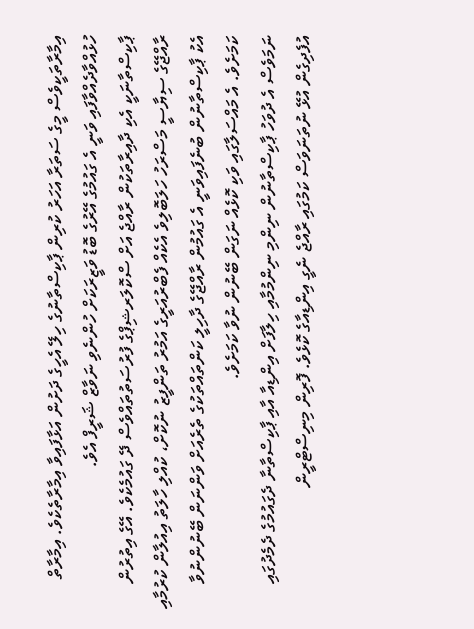އިމާރާތަކީވެސް މީގެ ސަތަރާ އަހަރު ކުރިން ޕާކިސްތާނުގެ ހިލޭ އެހީގެ ދަށުން އަޅާފައިވާ އިމާރާތެކެވެ. އިމާރާތް ހުޅުއްވާދެއްވާފައި ވަނީ އެ ގައުމުގެ އޭރުގެ ބޮޑު ވަޒީރަކަށް ހުންނެވި ނަވާޒް ޝަރީފް އެވެ.
ޕާކިސްތާނަކީ އެކި ދާއިރާތަކުން ރާއްޖެ އަށް ސްކޮލަރޝިޕްގެ ފުރުސަތުތައްވެސް ދޭ ގައުމެކެވެ. އޭގެ އިތުރުން ރާއްޖޭގެ ސިޔާސީ މަސްރަހު ހަލަބޮލިވެ އެކެއް ފެބްރުއަރީގެ އަމުރު ތަންފީޒު ނުކޮށް، ކުއްލި ހާލަތު އިއުލާން ކުރުމާއި އެކު ޕާކިސްތާނުން ބުނެފައިވަނީ އެ ގައުމުން ރާއްޖޭގެ ދާހިލީ ކަންތައްތަކުގެ ތެރެއަށް ވަންނަން ބޭނުންނުވާ ކަމަށެވެ. އެ މައްސަލާގައި ވަކި ކޮޅެއް ނަގަން ބޭނުން ނުވާ ކަމަށެވެ.
ނަމަވެސް އެ ދުވަހު ޕާކިސްތާނުން ނިންމި ނިންމުމާއި ހިލާފަށް އިންޑިއާ އާއި ޕާކިސްތާނާ ދެގައުމުގެ ދެމެދުގައި އުފެދިގެން އުޅޭ ނުތަނަވަސް ކަމުގައި ރާއްޖެ ނެގީ އިންޑިއާގެ ކޮޅެވެ. ފޮރިން މިނިސްޓްރީން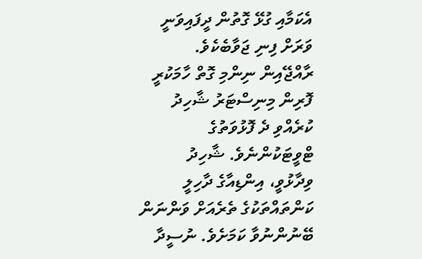އެކަމާއި ގުޅޭ ގޮތުން ދީފައިވަނީ ވަރަށް ފިނި ޖަވާބެކެވެ. ރާއްޖޭއިން ނިންމި ގޮތް ހާމަކުރީ ފޮރިން މިނިސްޓަރު ޝާހިދު ކުރެއްވި ދެ ފޮޅުވަތުގެ ޓްވީޓަކުންނެވެ. ޝާހިދު ވިދާޅުވީ، އިންޑިއާގެ ދާހިލީ ކަންތައްތަކުގެ ތެރެއަށް ވަންނަން ބޭނުންނުވާ ކަމަށެވެ. ނުސީދާ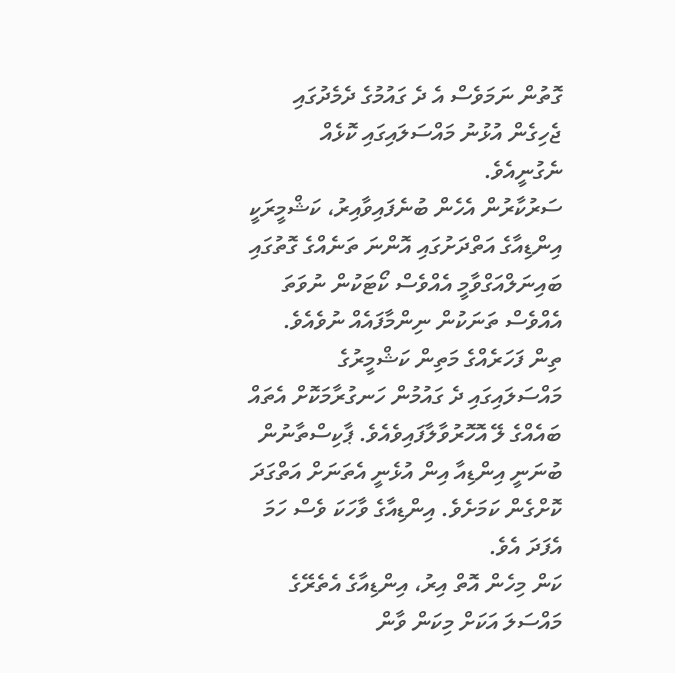ގޮތުން ނަމަވެސް އެ ދެ ގައުމުގެ ދެމެދުގައި ޖެހިގެން އުޅުނު މައްސަލައިގައި ކޮޅެއް ނެގުނީއެވެ.
ސަރުކާރުން އެހެން ބުނެފައިވާއިރު، ކަޝްމީރަކީ އިންޑިއާގެ އަތްދަށުގައި އޮންނަ ތަނެއްގެ ގޮތުގައި ބައިނަލްއަގްވާމީ އެއްވެސް ކޯޓަކުން ނުވަތަ އެއްވެސް ތަނަކުން ނިންމާފައެއް ނުވެއެވެ. ތިން ފަހަރެއްގެ މަތިން ކަޝްމީރުގެ މައްސަލައިގައި ދެ ގައުމުން ހަނގުރާމަކޮށް އެތައް ބައެއްގެ ލޭ އޮހޮރުވާލާފައިވެއެވެ. ޕާކިސްތާނުން ބުނަނީ އިންޑިއާ އިން އުޅެނީ އެތަނަށް އަތްގަދަ ކޮށްގެން ކަމަށެވެ. އިންޑިއާގެ ވާހަކަ ވެސް ހަމަ އެފަދަ އެވެ.
ކަން މިހެން އޮތް އިރު، އިންޑިއާގެ އެތެރޭގެ މައްސަލަ އަކަށް މިކަން ވާން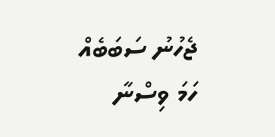ޖެހުނު ސަބަބެއް ހަމަ ވިސްނާ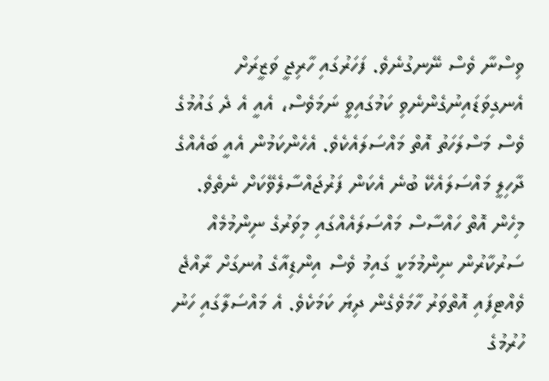ވިސްނާ ވެސް ނޭނގުނެވެ. ފަހަރުގައި ހާރިޖީ ވަޒީރަށް އެނގިވަޑައިނުގެންނެވި ކަމުގައިވީ ނަމަވެސް، އެއީ އެ ދެ ގައުމުގެ ވެސް މަސްލަހަތު އޮތް މައްސަލައެކެވެ. އެހެންކަމުން އެއީ ބައެއްގެ ދާހިލީ މައްސަލައެކޭ ބުނެ އެކަން ފަރުޖައްސާލެވޭކަށް ނެތެވެ.
މިހެން އޮތް ހައްސާސް މައްސަލައެއްގައި މިވަރުގެ ނިންމުމެއް ސަރުކާރުން ނިންމުމަކީ ގައިމު ވެސް އިންޑިއާގެ އުނގަށް ރާއްޖެ ވެއްޓިފައި އޮތްވަރު ހާމަވެގެން ދިޔަ ކަމަކެވެ. އެ މައްސަލާގައި ހަނު ހުރުމުގެ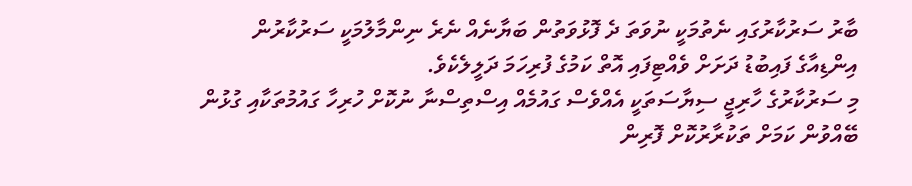ބާރު ސަރުކާރުގައި ނެތުމަކީ ނުވަތަ ދެ ފޮޅުވަތުން ބަޔާނެއް ނެރެ ނިންމާލުމަކީ ސަރުކާރުން އިންޑިއާގެ ފައިބުޑު ދަށަށް ވެއްޓިފައި އޮތް ކަމުގެ ފުރިހަމަ ދަލީލެކެވެ.
މި ސަރުކާރުގެ ހާރިޖީ ސިޔާސަތަކީ އެއްވެސް ގައުމެއް އިސްތިސްނާ ނުކޮށް ހުރިހާ ގައުމުތަކާއި ގުޅުން ބޭއްވުން ކަމަށް ތަކުރާރުކޮށް ފޮރިން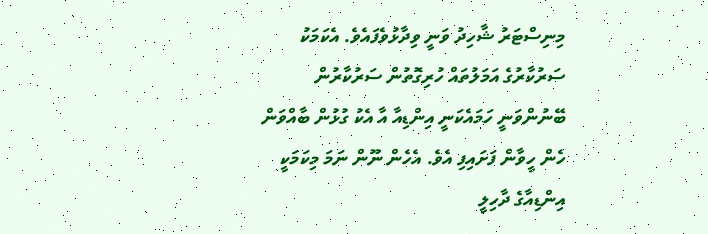މިނިސްޓަރު ޝާހިދު ވަނީ ވިދާޅުވެފައެވެ. އެކަމަކު ސަރުކާރުގެ އަމަލުތައް ހުރިގޮތުން ސަރުކާރުން ބޭނުންވަނީ ހަމައެކަނީ އިންޑިއާ އާ އެކު ގުޅުން ބާއްވަން ހެން ހީވާން ފަށައިފި އެވެ. އެހެން ނޫން ނަމަ މިކަމަކީ އިންޑިއާގެ ދާހިލީ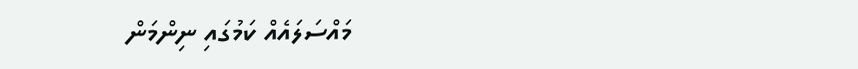މައްސަލައެއް ކަމުގައި ނިންމަން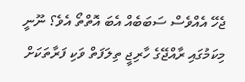ޖެހޭ އެއްވެސް ސަބަބެއް އެބަ އޮތްތޯ އެވެ؟ ނޫނީ މިކަމުގައި ރާއްޖޭގެ ހާރިޖީ ތިލަފަތް ވަކި ފަރާތަކަށް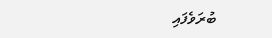ބުރަވެފައި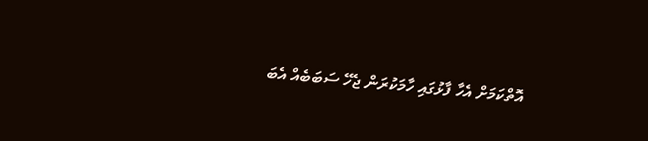އޮތްކަމަށް އެހާ ފާޅުގައި ހާމަކުރަން ޖެހޭ ސަބަބެއް އެބަ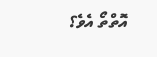އޮތްތޯ އެވެ؟